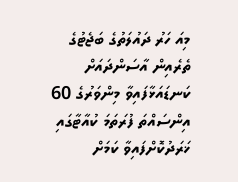މިއަ ހަރު ދައުލަތުގެ ބަޖެޓުގެ ތެރެއިން އާސަންދައަށް ކަނޑައަޅާފައިވާ މިންވަރުގެ 60 އިންސައްތަ ފުރަތަމަ ކުއާޓާގައި ޚަރަދުކޮށްފައިވާ ކަމަށް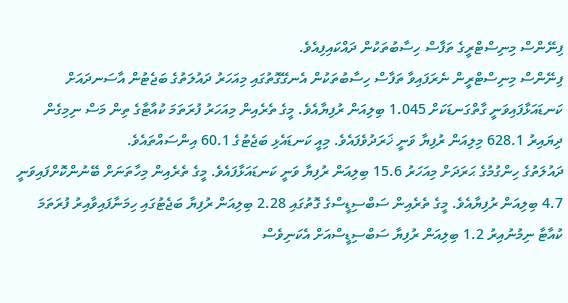ފިނޭންސް މިނިސްޓްރީގެ ތަފާސް ހިސާބުތަކުން ދައްކައިފިއެވެ.
ފިނޭންސް މިނިސްޓްރީން ނެރަފައިވާ ތަފާސް ހިސާބުތަކުން އެނގޭގޮތުގައި މިއަހަރު ދައުލަތުގެ ބަޖެޓުން އާސަނދައަށް ކަނޑައަޅާފައިވަނީ ގާތްގަނޑަކަށް 1.045 ބިލިއަން ރުފިޔާއެވެ. މީގެ ތެރެއިން މިއަހަރު ފުރަތަމަ ކުއާޓާގެ ތިން މަސް ނިމިގެން ދިޔައިރު 628.1 މިލިއަން ރުފިޔާ ވަނީ ޚަރަދުވެފައެވެ. މިއީ ކަނޑައެޅި ބަޖެޓުގެ 60.1 އިންސައްތައެވެ.
ދައުލަތުގެ ހިންގުމުގެ ޙަރަދަށް މިއަހަރު 15.6 ބިލިއަން ރުފިޔާ ވަނީ ކަނޑައަޅާފައެވެ. މީގެ ތެރެއިން މިހާތަނަށް ބޭނުންކޮށްފައިވަނީ 4.7 ބިލިއަން ރުފިޔާއެވެ. މީގެ ތެރެއިން ސަބްސިޑީސްގެ ގޮތުގައި 2.28 ބިލިއަން ރުފިޔާ ބަޖެޓުގައި ހިމަނާފައިވާއިރު ފުރަތަމަ ކުއާޓާ ނިމުނުއިރު 1.2 ބިލިއަން ރުފިޔާ ސަބްސިޑީސްއަށް އެކަނިވެސް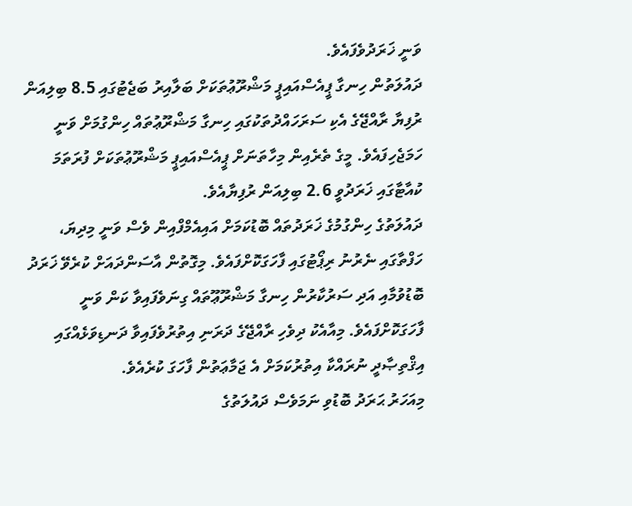ވަނީ ޚަރަދުވެފައެވެ.
ދައުލަތުން ހިނގާ ޕީއެސްއައިޕީ މަޝްރޫޢުތަކަށް ބަލާއިރު ބަޖެޓުގައި 8.5 ބިލިއަން ރުފިޔާ ރާއްޖޭގެ އެކި ސަރަހައްދުތަކުގައި ހިނގާ މަޝްރޫޢުތައް ހިންގުމަށް ވަނީ ހަމަޖެހިފައެވެ. މީގެ ތެރެއިން މިހާތަނަށް ޕީއެސްއައިޕީ މަޝްރޫޢުތަކަށް ފުރަތަމަ ކުއާޓާގައި ޚަރަދުވީ 2.6 ބިލިއަން ރުފިޔާއެވެ.
ދައުލަތުގެ ހިންގުމުގެ ޚަރަދުތައް ބޮޑުކަމަށް އައިއެމްފްއިން ވެސް ވަނީ މިދިޔަ، ހަފްތާގައި ނެރުނު ރިޕޯޓުގައި ފާހަގަކޮށްފައެވެ. މިގޮތުން އާސަންދައަށް ކުރެވޭ ޚަރަދު ބޮޑުވުމާއި އަދި ސަރުކާރުން ހިނގާ މަޝްރޫޢޫތައް ގިނަވެފައިވާ ކަން ވަނީ ފާހަގަކޮށްފައެވެ. މިއާއެކު ދިވެހި ރާއްޖޭގެ ދަރަނި އިތުރުވެފައިވާ ދަނޑިވަޅެއްގައި އިޤްތިޞާދީ ނުރައްކާ އިތުރުކަމަށް އެ ޖަމާޢަތުން ފާހަގަ ކުރެއެވެ.
މިއަހަރު ޙަރަދު ބޮޑުވި ނަމަވެސް ދައުލަތުގެ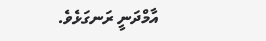އާމްދަނީ ރަނގަޅެވެ.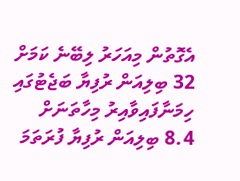އެގޮތުން މިއަހަރު ލިބޭނެ ކަމަށް 32 ބިލިއަން ރުފިޔާ ބަޖެޓުގައި ހިމަނާފައިވާއިރު މިހާތަނަށް 8.4 ބިލިއަން ރުފިޔާ ފުރަތަމަ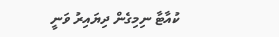ކުއާޓާ ނިމިގެން ދިޔައިރު ވަނީ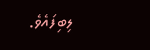ލިބިފައެވެ.